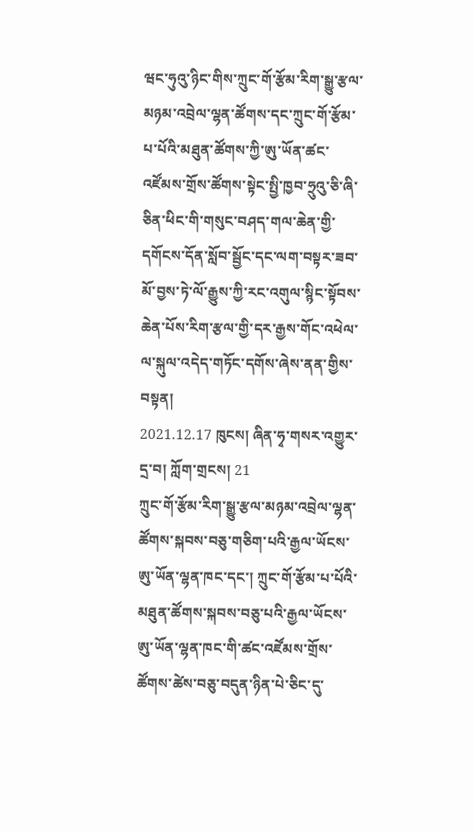ཝང་ཧུའུ་ཉིང་གིས་ཀྲུང་གོ་རྩོམ་རིག་སྒྱུ་རྩལ་མཉམ་འབྲེལ་ལྷན་ཚོགས་དང་ཀྲུང་གོ་རྩོམ་པ་པོའི་མཐུན་ཚོགས་ཀྱི་ཨུ་ཡོན་ཚང་འཛོམས་གྲོས་ཚོགས་སྟེང་སྤྱི་ཁྱབ་ཧྲུའུ་ཅི་ཞི་ཅིན་ཕིང་གི་གསུང་བཤད་གལ་ཆེན་གྱི་དགོངས་དོན་སློབ་སྦྱོང་དང་ལག་བསྟར་ཟབ་མོ་བྱས་ཏེ་ལོ་རྒྱུས་ཀྱི་རང་འགུལ་སྙིང་སྟོབས་ཆེན་པོས་རིག་རྩལ་གྱི་དར་རྒྱས་གོང་འཕེལ་ལ་སྐུལ་འདེད་གཏོང་དགོས་ཞེས་ནན་གྱིས་བསྟན།
2021.12.17 ཁུངས། ཞིན་ཧྭ་གསར་འགྱུར་དྲ་བ། ཀློག་གྲངས། 21
ཀྲུང་གོ་རྩོམ་རིག་སྒྱུ་རྩལ་མཉམ་འབྲེལ་ལྷན་ཚོགས་སྐབས་བཅུ་གཅིག་པའི་རྒྱལ་ཡོངས་ཨུ་ཡོན་ལྷན་ཁང་དང་། ཀྲུང་གོ་རྩོམ་པ་པོའི་མཐུན་ཚོགས་སྐབས་བཅུ་པའི་རྒྱལ་ཡོངས་ཨུ་ཡོན་ལྷན་ཁང་གི་ཚང་འཛོམས་གྲོས་ཚོགས་ཚེས་བཅུ་བདུན་ཉིན་པེ་ཅིང་དུ་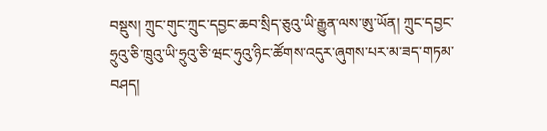བསྡུས། ཀྲུང་གུང་ཀྲུང་དབྱང་ཆབ་སྲིད་ཅུའུ་ཡི་རྒྱུན་ལས་ཨུ་ཡོན། ཀྲུང་དབྱང་ཧྲུའུ་ཅི་ཁྲུའུ་ཡི་ཧྲུའུ་ཅི་ཝང་ཧུའུ་ཉིང་ཚོགས་འདུར་ཞུགས་པར་མ་ཟད་གཏམ་བཤད།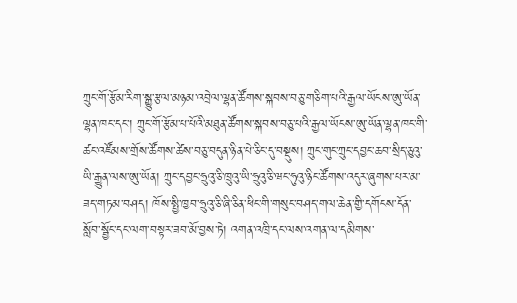ཀྲུང་གོ་རྩོམ་རིག་སྒྱུ་རྩལ་མཉམ་འབྲེལ་ལྷན་ཚོགས་སྐབས་བཅུ་གཅིག་པའི་རྒྱལ་ཡོངས་ཨུ་ཡོན་ལྷན་ཁང་དང་། ཀྲུང་གོ་རྩོམ་པ་པོའི་མཐུན་ཚོགས་སྐབས་བཅུ་པའི་རྒྱལ་ཡོངས་ཨུ་ཡོན་ལྷན་ཁང་གི་ཚང་འཛོམས་གྲོས་ཚོགས་ཚེས་བཅུ་བདུན་ཉིན་པེ་ཅིང་དུ་བསྡུས། ཀྲུང་གུང་ཀྲུང་དབྱང་ཆབ་སྲིད་ཅུའུ་ཡི་རྒྱུན་ལས་ཨུ་ཡོན། ཀྲུང་དབྱང་ཧྲུའུ་ཅི་ཁྲུའུ་ཡི་ཧྲུའུ་ཅི་ཝང་ཧུའུ་ཉིང་ཚོགས་འདུར་ཞུགས་པར་མ་ཟད་གཏམ་བཤད། ཁོས་སྤྱི་ཁྱབ་ཧྲུའུ་ཅི་ཞི་ཅིན་ཕིང་གི་གསུང་བཤད་གལ་ཆེན་གྱི་དགོངས་དོན་སློབ་སྦྱོང་དང་ལག་བསྟར་ཟབ་མོ་བྱས་ཏེ། འགན་འཁྲི་དང་ལས་འགན་ལ་དམིགས་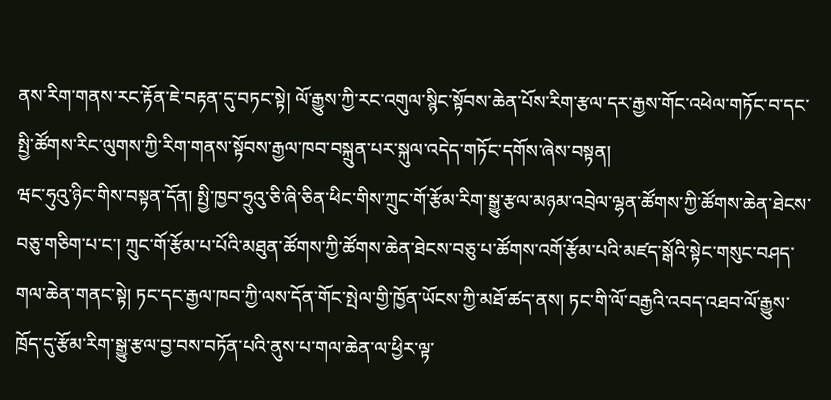ནས་རིག་གནས་རང་རྟོན་ཇེ་བརྟན་དུ་བཏང་སྟེ། ལོ་རྒྱུས་ཀྱི་རང་འགུལ་སྙིང་སྟོབས་ཆེན་པོས་རིག་རྩལ་དར་རྒྱས་གོང་འཕེལ་གཏོང་བ་དང་སྤྱི་ཚོགས་རིང་ལུགས་ཀྱི་རིག་གནས་སྟོབས་རྒྱལ་ཁབ་བསྐྲུན་པར་སྐུལ་འདེད་གཏོང་དགོས་ཞེས་བསྟན།
ཝང་ཧུའུ་ཉིང་གིས་བསྟན་དོན། སྤྱི་ཁྱབ་ཧྲུའུ་ཅི་ཞི་ཅིན་ཕིང་གིས་ཀྲུང་གོ་རྩོམ་རིག་སྒྱུ་རྩལ་མཉམ་འབྲེལ་ལྷན་ཚོགས་ཀྱི་ཚོགས་ཆེན་ཐེངས་བཅུ་གཅིག་པ་ང་། ཀྲུང་གོ་རྩོམ་པ་པོའི་མཐུན་ཚོགས་ཀྱི་ཚོགས་ཆེན་ཐེངས་བཅུ་པ་ཚོགས་འགོ་རྩོམ་པའི་མཛད་སྒོའི་སྟེང་གསུང་བཤད་གལ་ཆེན་གནང་སྟེ། ཏང་དང་རྒྱལ་ཁབ་ཀྱི་ལས་དོན་གོང་སྤེལ་གྱི་ཁྱོན་ཡོངས་ཀྱི་མཐོ་ཚད་ནས། ཏང་གི་ལོ་བརྒྱའི་འབད་འཐབ་ལོ་རྒྱུས་ཁྲོད་དུ་རྩོམ་རིག་སྒྱུ་རྩལ་བྱ་བས་བཏོན་པའི་ནུས་པ་གལ་ཆེན་ལ་ཕྱིར་ལྟ་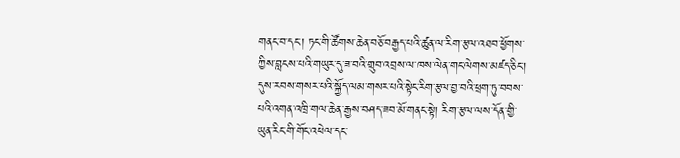གནང་བ་དང་། ཏང་གི་ཚོགས་ཆེན་བཅོ་བརྒྱད་པའི་ཚུན་ལ་རིག་རྩལ་འཐབ་ཕྱོགས་ཀྱིས་བླངས་པའི་གཡུར་དུ་ཟ་བའི་གྲུབ་འབྲས་ལ་ཁས་ལེན་གང་ལེགས་མཛད་ཅིང་། དུས་རབས་གསར་པའི་སྐྱོད་ལམ་གསར་པའི་སྟེང་རིག་རྩལ་བྱ་བའི་ཕྲག་ཏུ་བབས་པའི་འགན་འཁྲི་གལ་ཆེན་རྒྱས་བཤད་ཟབ་མོ་གནང་སྟེ། རིག་རྩལ་ལས་དོན་གྱི་ཡུན་རིང་གི་གོང་འཕེལ་དང་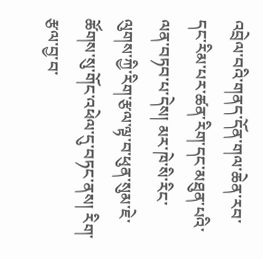འབྲེལ་བའི་གནད་དོན་གལ་ཆེན་རབ་དང་རིམ་པར་ཚན་རིག་དང་མཐུན་པའི་ལན་བཏབ་པ་དེས། མར་ཁེ་སི་རིང་ལུགས་ཀྱི་རིག་རྩལ་ལྟ་བ་ཕུན་སུམ་ཇེ་ཚོགས་སུ་གོང་འཕེལ་དུ་བཏང་ནས། རིག་རྩལ་བྱ་བ་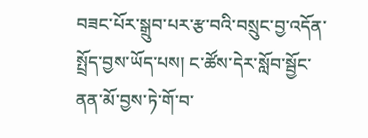བཟང་པོར་སྒྲུབ་པར་རྩ་བའི་བསྲུང་བྱ་འདོན་སྤྲོད་བྱས་ཡོད་པས། ང་ཚོས་དེར་སློབ་སྦྱོང་ནན་མོ་བྱས་ཏེ་གོ་བ་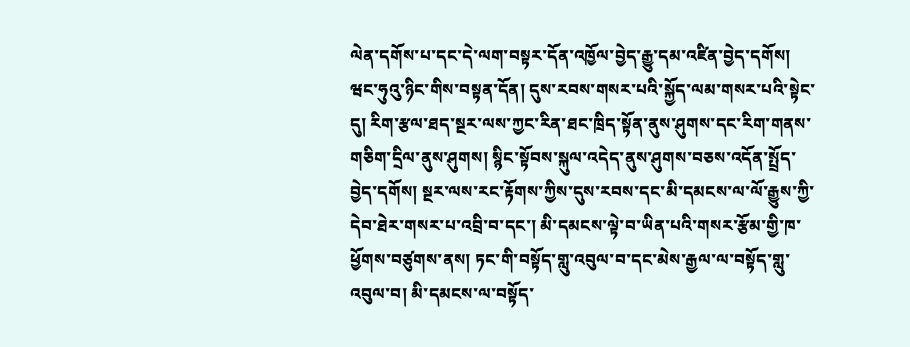ལེན་དགོས་པ་དང་དེ་ལག་བསྟར་དོན་འཁྱོལ་བྱེད་རྒྱུ་དམ་འཛིན་བྱེད་དགོས།
ཝང་ཧུའུ་ཉིང་གིས་བསྟན་དོན། དུས་རབས་གསར་པའི་སྐྱོད་ལམ་གསར་པའི་སྟེང་དུ། རིག་རྩལ་ཐད་སྔར་ལས་ཀྱང་རིན་ཐང་ཁྲིད་སྟོན་ནུས་ཤུགས་དང་རིག་གནས་གཅིག་དྲིལ་ནུས་ཤུགས། སྙིང་སྟོབས་སྐུལ་འདེད་ནུས་ཤུགས་བཅས་འདོན་སྤྲོད་བྱེད་དགོས། སྔར་ལས་རང་རྟོགས་ཀྱིས་དུས་རབས་དང་མི་དམངས་ལ་ལོ་རྒྱུས་ཀྱི་དེབ་ཐེར་གསར་པ་འབྲི་བ་དང་། མི་དམངས་ལྟེ་བ་ཡིན་པའི་གསར་རྩོམ་གྱི་ཁ་ཕྱོགས་བཙུགས་ནས། ཏང་གི་བསྟོད་གླུ་འབུལ་བ་དང་མེས་རྒྱལ་ལ་བསྟོད་གླུ་འབུལ་བ། མི་དམངས་ལ་བསྟོད་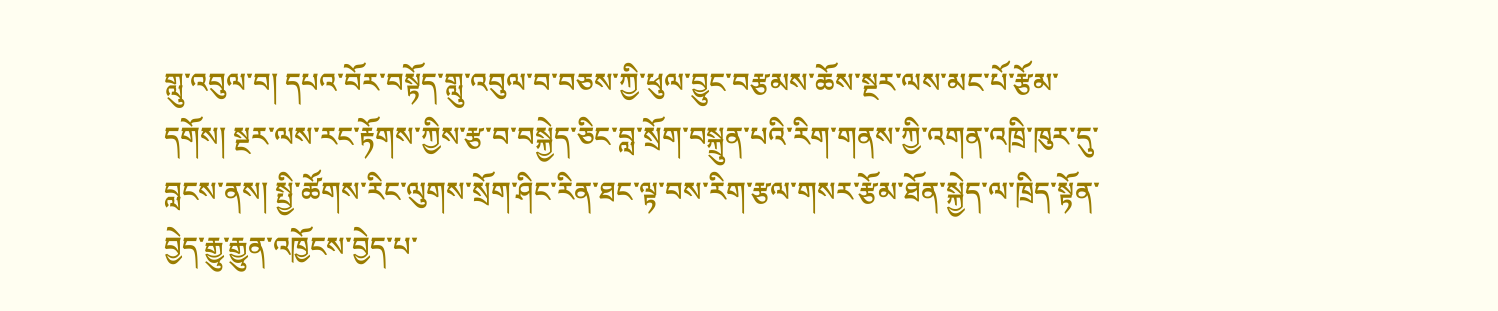གླུ་འབུལ་བ། དཔའ་བོར་བསྟོད་གླུ་འབུལ་བ་བཅས་ཀྱི་ཕུལ་བྱུང་བརྩམས་ཆོས་སྔར་ལས་མང་པོ་རྩོམ་དགོས། སྔར་ལས་རང་རྟོགས་ཀྱིས་རྩ་བ་བསྐྱེད་ཅིང་བླ་སྲོག་བསྐྲུན་པའི་རིག་གནས་ཀྱི་འགན་འཁྲི་ཁུར་དུ་བླངས་ནས། སྤྱི་ཚོགས་རིང་ལུགས་སྲོག་ཤིང་རིན་ཐང་ལྟ་བས་རིག་རྩལ་གསར་རྩོམ་ཐོན་སྐྱེད་ལ་ཁྲིད་སྟོན་བྱེད་རྒྱུ་རྒྱུན་འཁྱོངས་བྱེད་པ་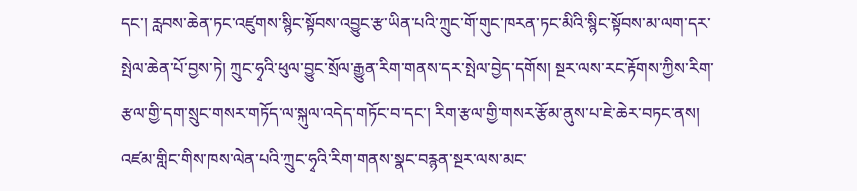དང་། རླབས་ཆེན་ཏང་འཛུགས་སྙིང་སྟོབས་འབྱུང་རྩ་ཡིན་པའི་ཀྲུང་གོ་གུང་ཁརན་ཏང་མིའི་སྙིང་སྟོབས་མ་ལག་དར་སྤེལ་ཆེན་པོ་བྱས་ཏེ། ཀྲུང་ཧྭའི་ཕུལ་བྱུང་སྲོལ་རྒྱུན་རིག་གནས་དར་སྤེལ་བྱེད་དགོས། སྔར་ལས་རང་རྟོགས་ཀྱིས་རིག་རྩལ་གྱི་དག་སྲུང་གསར་གཏོད་ལ་སྐུལ་འདེད་གཏོང་བ་དང་། རིག་རྩལ་གྱི་གསར་རྩོམ་ནུས་པ་ཇེ་ཆེར་བཏང་ནས། འཛམ་གླིང་གིས་ཁས་ལེན་པའི་ཀྲུང་ཧྭའི་རིག་གནས་སྣང་བརྙན་སྔར་ལས་མང་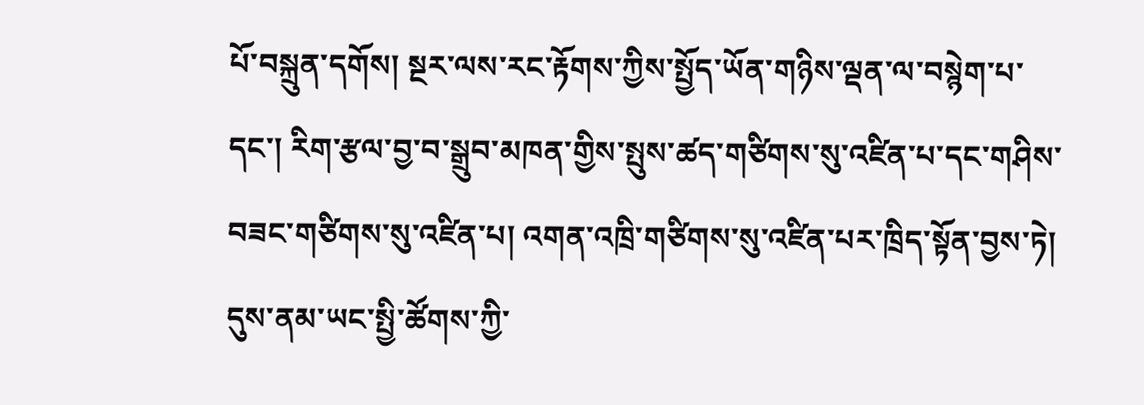པོ་བསྐྲུན་དགོས། སྔར་ལས་རང་རྟོགས་ཀྱིས་སྤྱོད་ཡོན་གཉིས་ལྡན་ལ་བསྙེག་པ་དང་། རིག་རྩལ་བྱ་བ་སྒྲུབ་མཁན་གྱིས་སྤུས་ཚད་གཙིགས་སུ་འཛིན་པ་དང་གཤིས་བཟང་གཙིགས་སུ་འཛིན་པ། འགན་འཁྲི་གཙིགས་སུ་འཛིན་པར་ཁྲིད་སྟོན་བྱས་ཏེ། དུས་ནམ་ཡང་སྤྱི་ཚོགས་ཀྱི་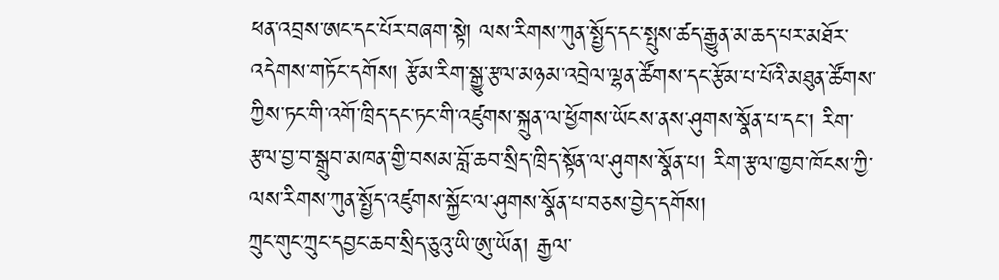ཕན་འབྲས་ཨང་དང་པོར་བཞག་སྟེ། ལས་རིགས་ཀུན་སྤྱོད་དང་སྤུས་ཚད་རྒྱུན་མ་ཆད་པར་མཐོར་འདེགས་གཏོང་དགོས། རྩོམ་རིག་སྒྱུ་རྩལ་མཉམ་འབྲེལ་ལྷན་ཚོགས་དང་རྩོམ་པ་པོའི་མཐུན་ཚོགས་ཀྱིས་ཏང་གི་འགོ་ཁྲིད་དང་ཏང་གི་འཛུགས་སྐྲུན་ལ་ཕྱོགས་ཡོངས་ནས་ཤུགས་སྣོན་པ་དང་། རིག་རྩལ་བྱ་བ་སྒྲུབ་མཁན་གྱི་བསམ་བློ་ཆབ་སྲིད་ཁྲིད་སྟོན་ལ་ཤུགས་སྣོན་པ། རིག་རྩལ་ཁྱབ་ཁོངས་ཀྱི་ལས་རིགས་ཀུན་སྤྱོད་འཛུགས་སྐྱོང་ལ་ཤུགས་སྣོན་པ་བཅས་བྱེད་དགོས།
ཀྲུང་གུང་ཀྲུང་དབྱང་ཆབ་སྲིད་ཅུའུ་ཡི་ཨུ་ཡོན། རྒྱལ་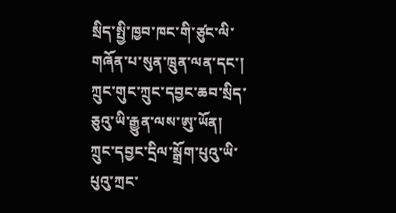སྲིད་སྤྱི་ཁྱབ་ཁང་གི་ཙུང་ལི་གཞོན་པ་སུན་ཁྲུན་ལན་དང་། ཀྲུང་གུང་ཀྲུང་དབྱང་ཆབ་སྲིད་ཅུའུ་ཡི་རྒྱུན་ལས་ཨུ་ཡོན། ཀྲུང་དབྱང་དྲིལ་སྒྲོག་པུའུ་ཡི་པུའུ་ཀྲང་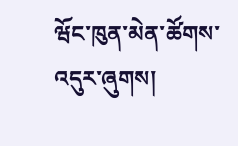ཝོང་ཁུན་མེན་ཚོགས་འདུར་ཞུགས།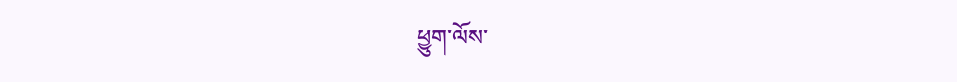ཕྱུག་ལོས་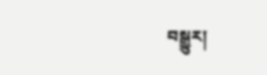བསྒྱུར།